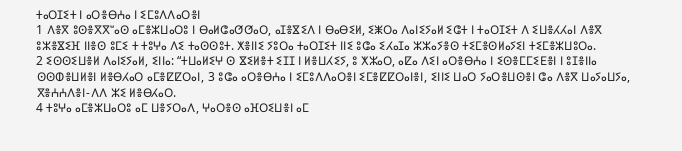ⵜⴰⵔⵊⵉⵜ ⵏ ⴰⵔⴻⴱⵄⴰ ⵏ ⵉⵎⵓⴷⴷⴰⵔⴻⵏ
1 ⴷⴻⴳ ⵓⵙⴻⴳⴳⵯⴰⵙ ⴰⵎⴻⵣⵡⴰⵔⵓ ⵏ ⴱⴰⵍⵛⴰⵚⵚⴰⵔ, ⴰⵊⴻⴵⵉⴷ ⵏ ⴱⴰⴱⵉⵍ, ⵉⵥⵔⴰ ⴷⴰⵏⵉⵢⴰⵍ ⵉⵛⵜ ⵏ ⵜⴰⵔⵊⵉⵜ ⴷ ⵉⵡⴻⵃⵃⴰⵏ ⴷⴻⴳ ⵓⵣⴻⴵⵉⴼ ⵏⵏⴻⵙ ⵓⵎⵉ ⵜ ⵜⵓⵖⴰ ⴷⵉ ⵜⴰⵙⵙⵓⵜ. ⵅⴻⵏⵏⵉ ⵢⵓⵔⴰ ⵜⴰⵔⵊⵉⵜ ⵏⵏⵉ ⵓⵛⴰ ⵉⵃⴰⵊⴰ ⵣⵣⴰⵢⴻⵙ ⵜⵉⵎⴻⵙⵍⴰⵢⵉⵏ ⵜⵉⵎⴻⵣⵡⵓⵔⴰ.
2 ⵉⵙⵙⵉⵡⴻⵍ ⴷⴰⵏⵉⵢⴰⵍ, ⵉⵏⵏⴰ: “ⵜⵡⴰⵍⵉⵖ ⵙ ⴵⵉⵍⴻⵜ ⵉⵊⵊ ⵏ ⵍⴻⵡⵃⵉⵢ, ⵓ ⵅⵣⴰⵔ, ⴰⵇⴰ ⴷⵉⵏ ⴰⵔⴻⴱⵄⴰ ⵏ ⵉⵙⴻⵎⵎⵉⴹⴻⵏ ⵏ ⵓⵊⴻⵏⵏⴰ ⵙⵙⵀⴻⵡⵍⴻⵏ ⵍⴻⴱⵃⴰⵔ ⴰⵎⴻⵇⵇⵔⴰⵏ, 3 ⵓⵛⴰ ⴰⵔⴻⴱⵄⴰ ⵏ ⵉⵎⵓⴷⴷⴰⵔⴻⵏ ⵉⵎⴻⵇⵇⵔⴰⵏⴻⵏ, ⵉⵏⵏⵉ ⵡⴰⵔ ⵢⴰⵔⴻⵡⵙⴻⵏ ⵛⴰ ⴷⴻⴳ ⵡⴰⵢⴰⵡⵢⴰ, ⴳⴻⵄⵄⴷⴻⵏ-ⴷⴷ ⵣⵉ ⵍⴻⴱⵃⴰⵔ.
4 ⵜⵓⵖⴰ ⴰⵎⴻⵣⵡⴰⵔⵓ ⴰⵎ ⵡⴻⵢⵔⴰⴷ, ⵖⴰⵔⴻⵙ ⴰⴼⵔⵉⵡⴻⵏ ⴰⵎ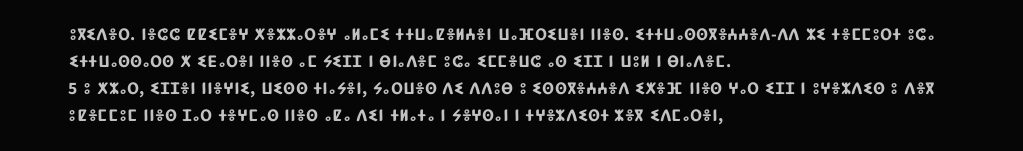ⵓⴳⵉⴷⴻⵔ. ⵏⴻⵛⵛ ⵇⵇⵉⵎⴻⵖ ⵅⴻⵣⵣⴰⵔⴻⵖ ⴰⵍⴰⵎⵉ ⵜⵜⵡⴰⵇⴻⵍⵄⴻⵏ ⵡⴰⴼⵔⵉⵡⴻⵏ ⵏⵏⴻⵙ. ⵉⵜⵜⵡⴰⵙⵙⴳⴻⵄⵄⴻⴷ-ⴷⴷ ⵣⵉ ⵜⴻⵎⵎⵓⵔⵜ ⵓⵛⴰ ⵉⵜⵜⵡⴰⵙⵙⴰⵔⵙ ⵅ ⵉⴹⴰⵔⴻⵏ ⵏⵏⴻⵙ ⴰⵎ ⵢⵉⵊⵊ ⵏ ⴱⵏⴰⴷⴻⵎ ⵓⵛⴰ ⵉⵎⵎⴻⵡⵛ ⴰⵙ ⵉⵊⵊ ⵏ ⵡⵓⵍ ⵏ ⴱⵏⴰⴷⴻⵎ.
5 ⵓ ⵅⵣⴰⵔ, ⵉⵊⵊⴻⵏ ⵏⵏⴻⵖⵏⵉ, ⵡⵉⵙⵙ ⵜⵏⴰⵢⴻⵏ, ⵢⴰⵔⵡⴻⵙ ⴷⵉ ⴷⴷⵓⴱ ⵓ ⵉⵙⵙⴳⴻⵄⵄⴻⴷ ⵉⵅⴻⴼ ⵏⵏⴻⵙ ⵖⴰⵔ ⵉⵊⵊ ⵏ ⵓⵖⴻⵣⴷⵉⵙ ⵓ ⴷⴻⴳ ⵓⵇⴻⵎⵎⵓⵎ ⵏⵏⴻⵙ ⵊⴰⵔ ⵜⴻⵖⵎⴰⵙ ⵏⵏⴻⵙ ⴰⵇⴰ ⴷⵉⵏ ⵜⵍⴰⵜⴰ ⵏ ⵢⴻⵖⵙⴰⵏ ⵏ ⵜⵖⴻⵣⴷⵉⵙⵜ ⵣⴻⴳ ⵉⴷⵎⴰⵔⴻⵏ,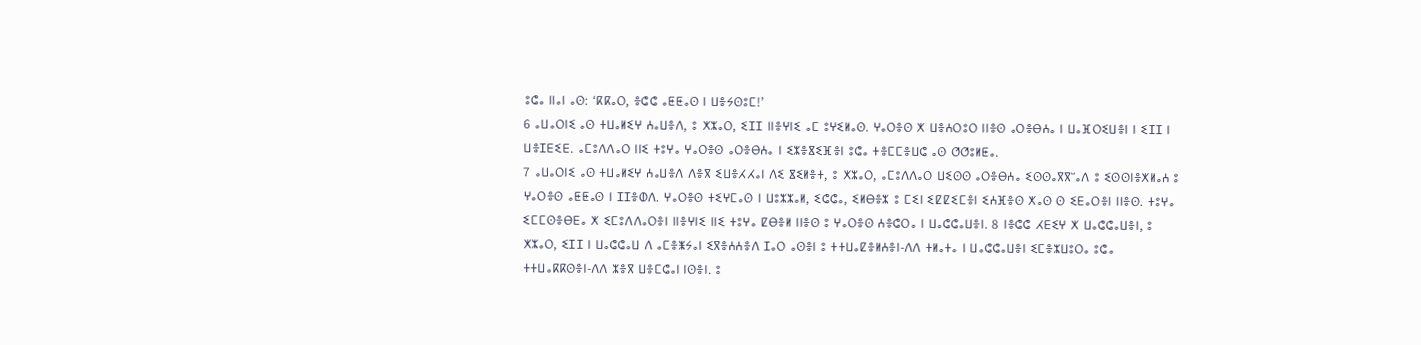ⵓⵛⴰ ⵏⵏⴰⵏ ⴰⵙ: ‘ⴽⴽⴰⵔ, ⴻⵛⵛ ⴰⵟⵟⴰⵙ ⵏ ⵡⴻⵢⵙⵓⵎ!’
6 ⴰⵡⴰⵔⵏⵉ ⴰⵙ ⵜⵡⴰⵍⵉⵖ ⵄⴰⵡⴻⴷ, ⵓ ⵅⵣⴰⵔ, ⵉⵊⵊ ⵏⵏⴻⵖⵏⵉ ⴰⵎ ⵓⵖⵉⵍⴰⵙ. ⵖⴰⵔⴻⵙ ⵅ ⵡⴻⵄⵔⵓⵔ ⵏⵏⴻⵙ ⴰⵔⴻⴱⵄⴰ ⵏ ⵡⴰⴼⵔⵉⵡⴻⵏ ⵏ ⵉⵊⵊ ⵏ ⵡⴻⵊⴹⵉⴹ. ⴰⵎⵓⴷⴷⴰⵔ ⵏⵏⵉ ⵜⵓⵖⴰ ⵖⴰⵔⴻⵙ ⴰⵔⴻⴱⵄⴰ ⵏ ⵉⵣⴻⴵⵉⴼⴻⵏ ⵓⵛⴰ ⵜⴻⵎⵎⴻⵡⵛ ⴰⵙ ⵚⵚⵓⵍⵟⴰ.
7 ⴰⵡⴰⵔⵏⵉ ⴰⵙ ⵜⵡⴰⵍⵉⵖ ⵄⴰⵡⴻⴷ ⴷⴻⴳ ⵉⵡⴻⵃⵃⴰⵏ ⴷⵉ ⴵⵉⵍⴻⵜ, ⵓ ⵅⵣⴰⵔ, ⴰⵎⵓⴷⴷⴰⵔ ⵡⵉⵙⵙ ⴰⵔⴻⴱⵄⴰ ⵉⵙⵙⴰⴳⴳⵯⴰⴷ ⵓ ⵉⵙⵙⵏⴻⵅⵍⴰⵄ ⵓ ⵖⴰⵔⴻⵙ ⴰⵟⵟⴰⵙ ⵏ ⵊⵊⴻⵀⴷ. ⵖⴰⵔⴻⵙ ⵜⵉⵖⵎⴰⵙ ⵏ ⵡⵓⵣⵣⴰⵍ, ⵉⵛⵛⴰ, ⵉⵍⴱⴻⵣ ⵓ ⵎⵉⵏ ⵉⵇⵇⵉⵎⴻⵏ ⵉⵄⴼⴻⵙ ⵅⴰⵙ ⵙ ⵉⴹⴰⵔⴻⵏ ⵏⵏⴻⵙ. ⵜⵓⵖⴰ ⵉⵎⵎⵙⴻⴱⴹⴰ ⵅ ⵉⵎⵓⴷⴷⴰⵔⴻⵏ ⵏⵏⴻⵖⵏⵉ ⵏⵏⵉ ⵜⵓⵖⴰ ⵇⴱⴻⵍ ⵏⵏⴻⵙ ⵓ ⵖⴰⵔⴻⵙ ⵄⴻⵛⵔⴰ ⵏ ⵡⴰⵛⵛⴰⵡⴻⵏ. 8 ⵏⴻⵛⵛ ⵃⴹⵉⵖ ⵅ ⵡⴰⵛⵛⴰⵡⴻⵏ, ⵓ ⵅⵣⴰⵔ, ⵉⵊⵊ ⵏ ⵡⴰⵛⵛⴰⵡ ⴷ ⴰⵎⴻⵥⵢⴰⵏ ⵉⴳⴻⵄⵄⴻⴷ ⵊⴰⵔ ⴰⵙⴻⵏ ⵓ ⵜⵜⵡⴰⵇⴻⵍⵄⴻⵏ-ⴷⴷ ⵜⵍⴰⵜⴰ ⵏ ⵡⴰⵛⵛⴰⵡⴻⵏ ⵉⵎⴻⵣⵡⵓⵔⴰ ⵓⵛⴰ ⵜⵜⵡⴰⴽⴽⵙⴻⵏ-ⴷⴷ ⵣⴻⴳ ⵡⴻⵎⵛⴰⵏ ⵏⵙⴻⵏ. ⵓ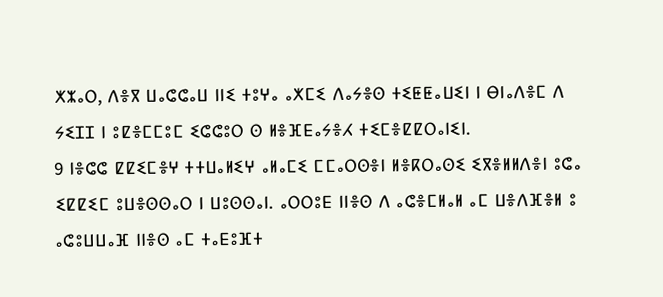ⵅⵣⴰⵔ, ⴷⴻⴳ ⵡⴰⵛⵛⴰⵡ ⵏⵏⵉ ⵜⵓⵖⴰ ⴰⵅⵎⵉ ⴷⴰⵢⴻⵙ ⵜⵉⵟⵟⴰⵡⵉⵏ ⵏ ⴱⵏⴰⴷⴻⵎ ⴷ ⵢⵉⵊⵊ ⵏ ⵓⵇⴻⵎⵎⵓⵎ ⵉⵛⵛⵓⵔ ⵙ ⵍⴻⴼⴹⴰⵢⴻⵃ ⵜⵉⵎⴻⵇⵇⵔⴰⵏⵉⵏ.
9 ⵏⴻⵛⵛ ⵇⵇⵉⵎⴻⵖ ⵜⵜⵡⴰⵍⵉⵖ ⴰⵍⴰⵎⵉ ⵎⵎⴰⵔⵙⴻⵏ ⵍⴻⴽⵔⴰⵙⵉ ⵉⴳⴻⵍⵍⴷⴻⵏ ⵓⵛⴰ ⵉⵇⵇⵉⵎ ⵓⵡⴻⵙⵙⴰⵔ ⵏ ⵡⵓⵙⵙⴰⵏ. ⴰⵔⵔⵓⴹ ⵏⵏⴻⵙ ⴷ ⴰⵛⴻⵎⵍⴰⵍ ⴰⵎ ⵡⴻⴷⴼⴻⵍ ⵓ ⴰⵛⵓⵡⵡⴰⴼ ⵏⵏⴻⵙ ⴰⵎ ⵜⴰⴹⵓⴼⵜ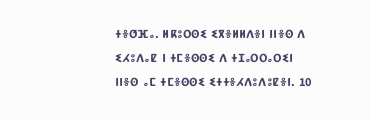ⵜⴻⵚⴼⴰ. ⵍⴽⵓⵔⵙⵉ ⵉⴳⴻⵍⵍⴷⴻⵏ ⵏⵏⴻⵙ ⴷ ⵉⵃⵓⴷⴰⵇ ⵏ ⵜⵎⴻⵙⵙⵉ ⴷ ⵜⵊⴰⵔⵔⴰⵔⵉⵏ ⵏⵏⴻⵙ ⴰⵎ ⵜⵎⴻⵙⵙⵉ ⵉⵜⵜⴻⵃⴷⵓⴷⵓⵇⴻⵏ. 10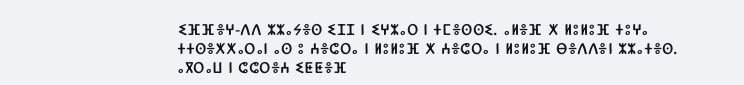ⵉⴼⴼⴻⵖ-ⴷⴷ ⵣⵣⴰⵢⴻⵙ ⵉⵊⵊ ⵏ ⵉⵖⵣⴰⵔ ⵏ ⵜⵎⴻⵙⵙⵉ. ⴰⵍⴻⴼ ⵅ ⵍⵓⵍⵓⴼ ⵜⵓⵖⴰ ⵜⵜⵙⴻⵅⵅⴰⵔⴰⵏ ⴰⵙ ⵓ ⵄⴻⵛⵔⴰ ⵏ ⵍⵓⵍⵓⴼ ⵅ ⵄⴻⵛⵔⴰ ⵏ ⵍⵓⵍⵓⴼ ⴱⴻⴷⴷⴻⵏ ⵣⵣⴰⵜⴻⵙ. ⴰⴳⵔⴰⵡ ⵏ ⵛⵛⵔⴻⵄ ⵉⵟⵟⴻⴼ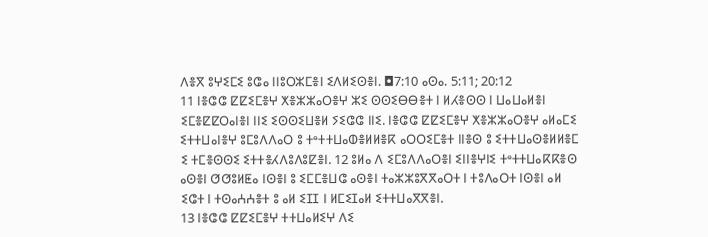ⴷⴻⴳ ⵓⵖⵉⵎⵉ ⵓⵛⴰ ⵏⵏⵓⵔⵣⵎⴻⵏ ⵉⴷⵍⵉⵙⴻⵏ. ◘7:10 ⴰⵙⴰ. 5:11; 20:12
11 ⵏⴻⵛⵛ ⵇⵇⵉⵎⴻⵖ ⵅⴻⵣⵣⴰⵔⴻⵖ ⵣⵉ ⵙⵙⵉⴱⴱⴻⵜ ⵏ ⵍⵃⴻⵙⵙ ⵏ ⵡⴰⵡⴰⵍⴻⵏ ⵉⵎⴻⵇⵇⵔⴰⵏⴻⵏ ⵏⵏⵉ ⵉⵙⵙⵉⵡⴻⵍ ⵢⵉⵛⵛ ⵏⵏⵉ. ⵏⴻⵛⵛ ⵇⵇⵉⵎⴻⵖ ⵅⴻⵣⵣⴰⵔⴻⵖ ⴰⵍⴰⵎⵉ ⵉⵜⵜⵡⴰⵏⴻⵖ ⵓⵎⵓⴷⴷⴰⵔ ⵓ ⵜᵉⵜⵜⵡⴰⵀⴻⵍⵍⴻⴽ ⴰⵔⵔⵉⵎⴻⵜ ⵏⵏⴻⵙ ⵓ ⵉⵜⵜⵡⴰⵙⴻⵍⵍⴻⵎ ⵉ ⵜⵎⴻⵙⵙⵉ ⵉⵜⵜⴻⵃⴷⵓⴷⵓⵇⴻⵏ. 12 ⵓⵍⴰ ⴷ ⵉⵎⵓⴷⴷⴰⵔⴻⵏ ⵉⵏⵏⴻⵖⵏⵉ ⵜᵉⵜⵜⵡⴰⴽⴽⴻⵙ ⴰⵙⴻⵏ ⵚⵚⵓⵍⵟⴰ ⵏⵙⴻⵏ ⵓ ⵉⵎⵎⴻⵡⵛ ⴰⵙⴻⵏ ⵜⴰⵣⵣⵓⴳⴳⴰⵔⵜ ⵏ ⵜⵓⴷⴰⵔⵜ ⵏⵙⴻⵏ ⴰⵍ ⵉⵛⵜ ⵏ ⵜⵙⴰⵄⵄⴻⵜ ⵓ ⴰⵍ ⵉⵊⵊ ⵏ ⵍⵎⵉⵊⴰⵍ ⵉⵜⵜⵡⴰⴳⴳⴻⵏ.
13 ⵏⴻⵛⵛ ⵇⵇⵉⵎⴻⵖ ⵜⵜⵡⴰⵍⵉⵖ ⴷⵉ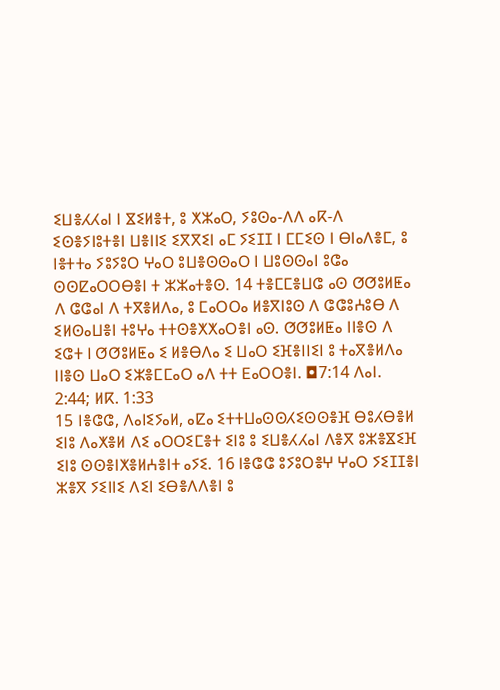ⵉⵡⴻⵃⵃⴰⵏ ⵏ ⴵⵉⵍⴻⵜ, ⵓ ⵅⵣⴰⵔ, ⵢⵓⵙⴰ-ⴷⴷ ⴰⴽ-ⴷ ⵉⵙⴻⵢⵏⵓⵜⴻⵏ ⵡⴻⵏⵏⵉ ⵉⴳⴳⵉⵏ ⴰⵎ ⵢⵉⵊⵊ ⵏ ⵎⵎⵉⵙ ⵏ ⴱⵏⴰⴷⴻⵎ, ⵓ ⵏⴻⵜⵜⴰ ⵢⵓⵢⵓⵔ ⵖⴰⵔ ⵓⵡⴻⵙⵙⴰⵔ ⵏ ⵡⵓⵙⵙⴰⵏ ⵓⵛⴰ ⵙⵙⵇⴰⵔⵔⴱⴻⵏ ⵜ ⵣⵣⴰⵜⴻⵙ. 14 ⵜⴻⵎⵎⴻⵡⵛ ⴰⵙ ⵚⵚⵓⵍⵟⴰ ⴷ ⵛⵛⴰⵏ ⴷ ⵜⴳⴻⵍⴷⴰ, ⵓ ⵎⴰⵔⵔⴰ ⵍⴻⴳⵏⵓⵙ ⴷ ⵛⵛⵓⵄⵓⴱ ⴷ ⵉⵍⵙⴰⵡⴻⵏ ⵜⵓⵖⴰ ⵜⵜⵙⴻⵅⵅⴰⵔⴻⵏ ⴰⵙ. ⵚⵚⵓⵍⵟⴰ ⵏⵏⴻⵙ ⴷ ⵉⵛⵜ ⵏ ⵚⵚⵓⵍⵟⴰ ⵉ ⵍⴻⴱⴷⴰ ⵉ ⵡⴰⵔ ⵉⴼⴻⵏⵏⵉⵏ ⵓ ⵜⴰⴳⴻⵍⴷⴰ ⵏⵏⴻⵙ ⵡⴰⵔ ⵉⵣⴻⵎⵎⴰⵔ ⴰⴷ ⵜⵜ ⴹⴰⵔⵔⴻⵏ. ◘7:14 ⴷⴰⵏ. 2:44; ⵍⴽ. 1:33
15 ⵏⴻⵛⵛ, ⴷⴰⵏⵉⵢⴰⵍ, ⴰⵇⴰ ⵉⵜⵜⵡⴰⵙⵙⵃⵉⵙⵙⴻⴼ ⴱⵓⵃⴱⴻⵍ ⵉⵏⵓ ⴷⴰⵅⴻⵍ ⴷⵉ ⴰⵔⵔⵉⵎⴻⵜ ⵉⵏⵓ ⵓ ⵉⵡⴻⵃⵃⴰⵏ ⴷⴻⴳ ⵓⵣⴻⴵⵉⴼ ⵉⵏⵓ ⵙⵙⴻⵏⵅⴻⵍⵄⴻⵏⵜ ⴰⵢⵉ. 16 ⵏⴻⵛⵛ ⵓⵢⵓⵔⴻⵖ ⵖⴰⵔ ⵢⵉⵊⵊⴻⵏ ⵣⴻⴳ ⵢⵉⵏⵏⵉ ⴷⵉⵏ ⵉⴱⴻⴷⴷⴻⵏ ⵓ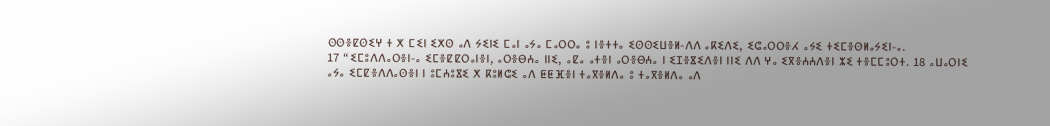ⵙⵙⴻⵇⵙⵉⵖ ⵜ ⵅ ⵎⵉⵏ ⵉⵅⵙ ⴰⴷ ⵢⵉⵏⵉ ⵎⴰⵏ ⴰⵢⴰ ⵎⴰⵔⵔⴰ ⵓ ⵏⴻⵜⵜⴰ ⵉⵙⵙⵉⵡⴻⵍ-ⴷⴷ ⴰⴽⵉⴷⵉ, ⵉⵛⴰⵔⵔⴻⵃ ⴰⵢⵉ ⵜⵉⵎⴻⵙⵍⴰⵢⵉⵏ-ⴰ.
17 “ⵉⵎⵓⴷⴷⴰⵔⴻⵏ-ⴰ ⵉⵎⴻⵇⵇⵔⴰⵏⴻⵏ, ⴰⵔⴻⴱⵄⴰ ⵏⵏⵉ, ⴰⵇⴰ ⴰⵜⴻⵏ ⴰⵔⴻⴱⵄⴰ ⵏ ⵉⵊⴻⴵⵉⴷⴻⵏ ⵏⵏⵉ ⴷⴷ ⵖⴰ ⵉⴳⴻⵄⵄⴷⴻⵏ ⵣⵉ ⵜⴻⵎⵎⵓⵔⵜ. 18 ⴰⵡⴰⵔⵏⵉ ⴰⵢⴰ ⵉⵎⵇⴻⴷⴷⴰⵙⴻⵏ ⵏ ⵓⵎⵄⵓⴵⵉ ⵅ ⴽⵓⵍⵛⵉ ⴰⴷ ⵟⵟⴼⴻⵏ ⵜⴰⴳⴻⵍⴷⴰ ⵓ ⵜⴰⴳⴻⵍⴷⴰ ⴰⴷ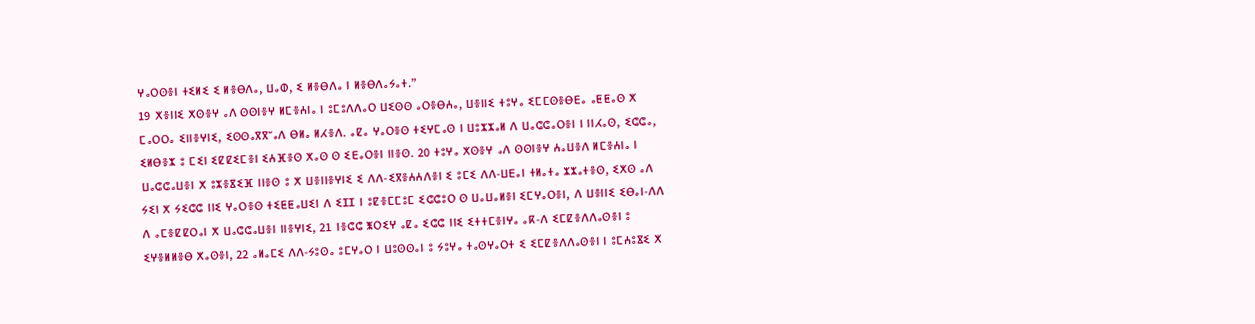ⵖⴰⵔⵙⴻⵏ ⵜⵉⵍⵉ ⵉ ⵍⴻⴱⴷⴰ, ⵡⴰⵀ, ⵉ ⵍⴻⴱⴷⴰ ⵏ ⵍⴻⴱⴷⴰⵢⴰⵜ.”
19 ⵅⴻⵏⵏⵉ ⵅⵙⴻⵖ ⴰⴷ ⵙⵙⵏⴻⵖ ⵍⵎⴻⵄⵏⴰ ⵏ ⵓⵎⵓⴷⴷⴰⵔ ⵡⵉⵙⵙ ⴰⵔⴻⴱⵄⴰ, ⵡⴻⵏⵏⵉ ⵜⵓⵖⴰ ⵉⵎⵎⵙⴻⴱⴹⴰ ⴰⵟⵟⴰⵙ ⵅ ⵎⴰⵔⵔⴰ ⵉⵏⵏⴻⵖⵏⵉ, ⵉⵙⵙⴰⴳⴳⵯⴰⴷ ⴱⵍⴰ ⵍⵃⴻⴷ. ⴰⵇⴰ ⵖⴰⵔⴻⵙ ⵜⵉⵖⵎⴰⵙ ⵏ ⵡⵓⵣⵣⴰⵍ ⴷ ⵡⴰⵛⵛⴰⵔⴻⵏ ⵏ ⵏⵏⵃⴰⵙ, ⵉⵛⵛⴰ, ⵉⵍⴱⴻⵣ ⵓ ⵎⵉⵏ ⵉⵇⵇⵉⵎⴻⵏ ⵉⵄⴼⴻⵙ ⵅⴰⵙ ⵙ ⵉⴹⴰⵔⴻⵏ ⵏⵏⴻⵙ. 20 ⵜⵓⵖⴰ ⵅⵙⴻⵖ ⴰⴷ ⵙⵙⵏⴻⵖ ⵄⴰⵡⴻⴷ ⵍⵎⴻⵄⵏⴰ ⵏ ⵡⴰⵛⵛⴰⵡⴻⵏ ⵅ ⵓⵣⴻⴵⵉⴼ ⵏⵏⴻⵙ ⵓ ⵅ ⵡⴻⵏⵏⴻⵖⵏⵉ ⵉ ⴷⴷ-ⵉⴳⴻⵄⵄⴷⴻⵏ ⵉ ⵓⵎⵉ ⴷⴷ-ⵡⴹⴰⵏ ⵜⵍⴰⵜⴰ ⵣⵣⴰⵜⴻⵙ, ⵉⵅⵙ ⴰⴷ ⵢⵉⵏ ⵅ ⵢⵉⵛⵛ ⵏⵏⵉ ⵖⴰⵔⴻⵙ ⵜⵉⵟⵟⴰⵡⵉⵏ ⴷ ⵉⵊⵊ ⵏ ⵓⵇⴻⵎⵎⵓⵎ ⵉⵛⵛⵓⵔ ⵙ ⵡⴰⵡⴰⵍⴻⵏ ⵉⵎⵖⴰⵔⴻⵏ, ⴷ ⵡⴻⵏⵏⵉ ⵉⴱⴰⵏ-ⴷⴷ ⴷ ⴰⵎⴻⵇⵇⵔⴰⵏ ⵅ ⵡⴰⵛⵛⴰⵡⴻⵏ ⵏⵏⴻⵖⵏⵉ, 21 ⵏⴻⵛⵛ ⵥⵔⵉⵖ ⴰⵇⴰ ⵉⵛⵛ ⵏⵏⵉ ⵉⵜⵜⵎⴻⵏⵖⴰ ⴰⴽ-ⴷ ⵉⵎⵇⴻⴷⴷⴰⵙⴻⵏ ⵓ ⵉⵖⴻⵍⵍⴻⴱ ⵅⴰⵙⴻⵏ, 22 ⴰⵍⴰⵎⵉ ⴷⴷ-ⵢⵓⵙⴰ ⵓⵎⵖⴰⵔ ⵏ ⵡⵓⵙⵙⴰⵏ ⵓ ⵢⵓⵖⴰ ⵜⴰⵙⵖⴰⵔⵜ ⵉ ⵉⵎⵇⴻⴷⴷⴰⵙⴻⵏ ⵏ ⵓⵎⵄⵓⴵⵉ ⵅ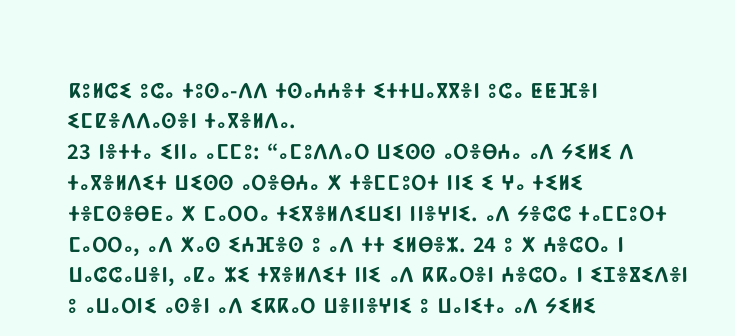ⴽⵓⵍⵛⵉ ⵓⵛⴰ ⵜⵓⵙⴰ-ⴷⴷ ⵜⵙⴰⵄⵄⴻⵜ ⵉⵜⵜⵡⴰⴳⴳⴻⵏ ⵓⵛⴰ ⵟⵟⴼⴻⵏ ⵉⵎⵇⴻⴷⴷⴰⵙⴻⵏ ⵜⴰⴳⴻⵍⴷⴰ.
23 ⵏⴻⵜⵜⴰ ⵉⵏⵏⴰ ⴰⵎⵎⵓ: “ⴰⵎⵓⴷⴷⴰⵔ ⵡⵉⵙⵙ ⴰⵔⴻⴱⵄⴰ ⴰⴷ ⵢⵉⵍⵉ ⴷ ⵜⴰⴳⴻⵍⴷⵉⵜ ⵡⵉⵙⵙ ⴰⵔⴻⴱⵄⴰ ⵅ ⵜⴻⵎⵎⵓⵔⵜ ⵏⵏⵉ ⵉ ⵖⴰ ⵜⵉⵍⵉ ⵜⴻⵎⵙⴻⴱⴹⴰ ⵅ ⵎⴰⵔⵔⴰ ⵜⵉⴳⴻⵍⴷⵉⵡⵉⵏ ⵏⵏⴻⵖⵏⵉ. ⴰⴷ ⵢⴻⵛⵛ ⵜⴰⵎⵎⵓⵔⵜ ⵎⴰⵔⵔⴰ, ⴰⴷ ⵅⴰⵙ ⵉⵄⴼⴻⵙ ⵓ ⴰⴷ ⵜⵜ ⵉⵍⴱⴻⵣ. 24 ⵓ ⵅ ⵄⴻⵛⵔⴰ ⵏ ⵡⴰⵛⵛⴰⵡⴻⵏ, ⴰⵇⴰ ⵣⵉ ⵜⴳⴻⵍⴷⵉⵜ ⵏⵏⵉ ⴰⴷ ⴽⴽⴰⵔⴻⵏ ⵄⴻⵛⵔⴰ ⵏ ⵉⵊⴻⴵⵉⴷⴻⵏ ⵓ ⴰⵡⴰⵔⵏⵉ ⴰⵙⴻⵏ ⴰⴷ ⵉⴽⴽⴰⵔ ⵡⴻⵏⵏⴻⵖⵏⵉ ⵓ ⵡⴰⵏⵉⵜⴰ ⴰⴷ ⵢⵉⵍⵉ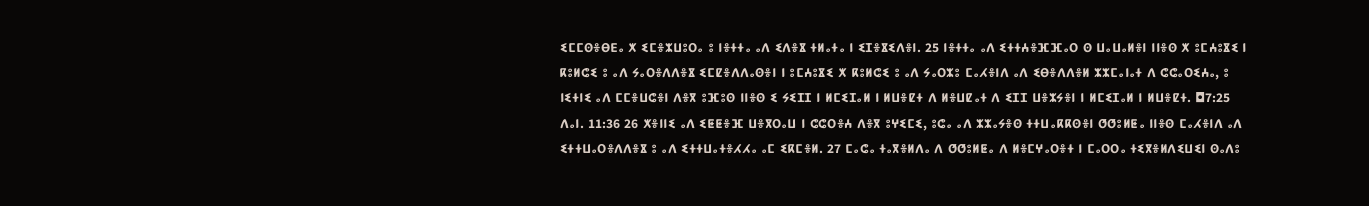ⵉⵎⵎⵙⴻⴱⴹⴰ ⵅ ⵉⵎⴻⵣⵡⵓⵔⴰ ⵓ ⵏⴻⵜⵜⴰ ⴰⴷ ⵉⴷⴻⴵ ⵜⵍⴰⵜⴰ ⵏ ⵉⵊⴻⴵⵉⴷⴻⵏ. 25 ⵏⴻⵜⵜⴰ ⴰⴷ ⵉⵜⵜⵄⴻⴼⴼⴰⵔ ⵙ ⵡⴰⵡⴰⵍⴻⵏ ⵏⵏⴻⵙ ⵅ ⵓⵎⵄⵓⴵⵉ ⵏ ⴽⵓⵍⵛⵉ ⵓ ⴰⴷ ⵢⴰⵔⴻⴷⴷⴻⴵ ⵉⵎⵇⴻⴷⴷⴰⵙⴻⵏ ⵏ ⵓⵎⵄⵓⴵⵉ ⵅ ⴽⵓⵍⵛⵉ ⵓ ⴰⴷ ⵢⴰⵔⵣⵓ ⵎⴰⵃⴻⵏⴷ ⴰⴷ ⵉⴱⴻⴷⴷⴻⵍ ⵣⵣⵎⴰⵏⴰⵜ ⴷ ⵛⵛⴰⵔⵉⵄⴰ, ⵓ ⵏⵉⵜⵏⵉ ⴰⴷ ⵎⵎⴻⵡⵛⴻⵏ ⴷⴻⴳ ⵓⴼⵓⵙ ⵏⵏⴻⵙ ⵉ ⵢⵉⵊⵊ ⵏ ⵍⵎⵉⵊⴰⵍ ⵏ ⵍⵡⴻⵇⵜ ⴷ ⵍⴻⵡⵇⴰⵜ ⴷ ⵉⵊⵊ ⵡⴻⵣⵢⴻⵏ ⵏ ⵍⵎⵉⵊⴰⵍ ⵏ ⵍⵡⴻⵇⵜ. ◘7:25 ⴷⴰⵏ. 11:36 26 ⵅⴻⵏⵏⵉ ⴰⴷ ⵉⵟⵟⴻⴼ ⵡⴻⴳⵔⴰⵡ ⵏ ⵛⵛⵔⴻⵄ ⴷⴻⴳ ⵓⵖⵉⵎⵉ, ⵓⵛⴰ ⴰⴷ ⵣⵣⴰⵢⴻⵙ ⵜⵜⵡⴰⴽⴽⵙⴻⵏ ⵚⵚⵓⵍⵟⴰ ⵏⵏⴻⵙ ⵎⴰⵃⴻⵏⴷ ⴰⴷ ⵉⵜⵜⵡⴰⵔⴻⴷⴷⴻⴵ ⵓ ⴰⴷ ⵉⵜⵜⵡⴰⵜⴻⵃⵃⴰ ⴰⵎ ⵉⴽⵎⴻⵍ. 27 ⵎⴰⵛⴰ ⵜⴰⴳⴻⵍⴷⴰ ⴷ ⵚⵚⵓⵍⵟⴰ ⴷ ⵍⴻⵎⵖⴰⵔⴻⵜ ⵏ ⵎⴰⵔⵔⴰ ⵜⵉⴳⴻⵍⴷⵉⵡⵉⵏ ⵙⴰⴷⵓ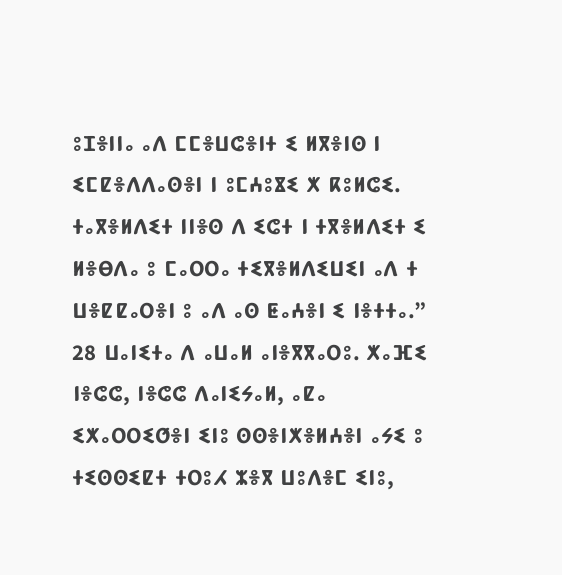ⵓⵊⴻⵏⵏⴰ ⴰⴷ ⵎⵎⴻⵡⵛⴻⵏⵜ ⵉ ⵍⴳⴻⵏⵙ ⵏ ⵉⵎⵇⴻⴷⴷⴰⵙⴻⵏ ⵏ ⵓⵎⵄⵓⴵⵉ ⵅ ⴽⵓⵍⵛⵉ. ⵜⴰⴳⴻⵍⴷⵉⵜ ⵏⵏⴻⵙ ⴷ ⵉⵛⵜ ⵏ ⵜⴳⴻⵍⴷⵉⵜ ⵉ ⵍⴻⴱⴷⴰ ⵓ ⵎⴰⵔⵔⴰ ⵜⵉⴳⴻⵍⴷⵉⵡⵉⵏ ⴰⴷ ⵜ ⵡⴻⵇⵇⴰⵔⴻⵏ ⵓ ⴰⴷ ⴰⵙ ⵟⴰⵄⴻⵏ ⵉ ⵏⴻⵜⵜⴰ.”
28 ⵡⴰⵏⵉⵜⴰ ⴷ ⴰⵡⴰⵍ ⴰⵏⴻⴳⴳⴰⵔⵓ. ⵅⴰⴼⵉ ⵏⴻⵛⵛ, ⵏⴻⵛⵛ ⴷⴰⵏⵉⵢⴰⵍ, ⴰⵇⴰ ⵉⵅⴰⵔⵔⵉⵚⴻⵏ ⵉⵏⵓ ⵙⵙⴻⵏⵅⴻⵍⵄⴻⵏ ⴰⵢⵉ ⵓ ⵜⵉⵙⵙⵉⵇⵜ ⵜⵔⵓⵃ ⵣⴻⴳ ⵡⵓⴷⴻⵎ ⵉⵏⵓ,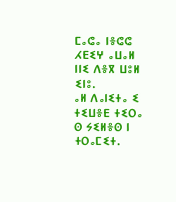ⵎⴰⵛⴰ ⵏⴻⵛⵛ ⵃⴹⵉⵖ ⴰⵡⴰⵍ ⵏⵏⵉ ⴷⴻⴳ ⵡⵓⵍ ⵉⵏⵓ.
ⴰⵍ ⴷⴰⵏⵉⵜⴰ ⵉ ⵜⵉⵡⴻⴹ ⵜⵉⵔⴰ ⵙ ⵢⵉⵍⴻⵙ ⵏ ⵜⵔⴰⵎⵉⵜ.